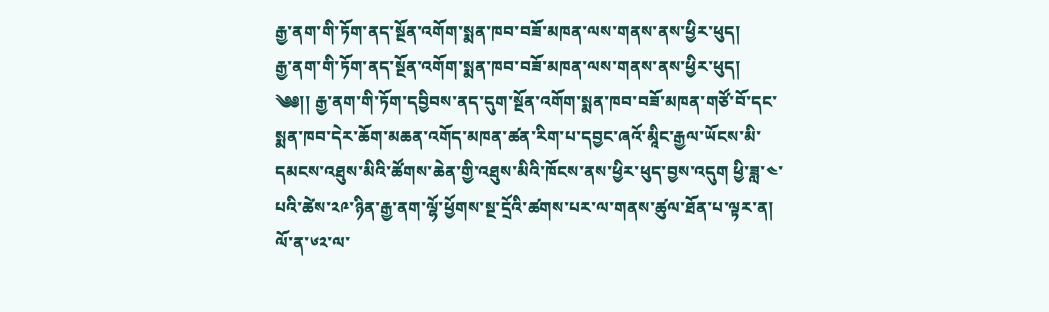རྒྱ་ནག་གི་ཏོག་ནད་སྔོན་འགོག་སྨན་ཁབ་བཟོ་མཁན་ལས་གནས་ནས་ཕྱིར་ཕུད།
རྒྱ་ནག་གི་ཏོག་ནད་སྔོན་འགོག་སྨན་ཁབ་བཟོ་མཁན་ལས་གནས་ནས་ཕྱིར་ཕུད།
༄༅།། རྒྱ་ནག་གི་ཏོག་དབྱིབས་ནད་དུག་སྔོན་འགོག་སྨན་ཁབ་བཟོ་མཁན་གཙོ་བོ་དང་སྨན་ཁབ་དེར་ཆོག་མཆན་འགོད་མཁན་ཚན་རིག་པ་དབྱང་ཞའོ་མཱིང་རྒྱལ་ཡོངས་མི་དམངས་འཐུས་མིའི་ཚོགས་ཆེན་གྱི་འཐུས་མིའི་ཁོངས་ནས་ཕྱིར་ཕུད་བྱས་འདུག ཕྱི་ཟླ་༤་པའི་ཚེས་༢༩་ཉིན་རྒྱ་ནག་ལྷོ་ཕྱོགས་སྔ་དྲོའི་ཚགས་པར་ལ་གནས་ཚུལ་ཐོན་པ་ལྟར་ན། ལོ་ན་༦༢་ལ་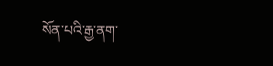སོན་པའི་རྒྱ་ནག་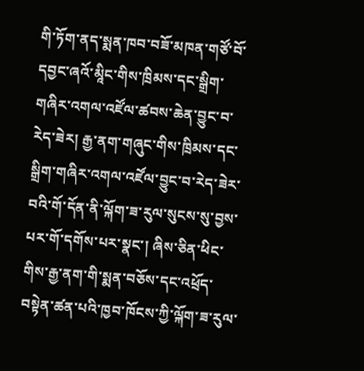གི་ཏོག་ནད་སྨན་ཁབ་བཟོ་མཁན་གཙོ་བོ་དབྱང་ཞའོ་མཱིང་གིས་ཁྲིམས་དང་སྒྲིག་གཞིར་འགལ་འཛོལ་ཚབས་ཆེན་བྱུང་བ་རེད་ཟེར། རྒྱ་ནག་གཞུང་གིས་ཁྲིམས་དང་སྒྲིག་གཞིར་འགལ་འཛོལ་བྱུང་བ་རེད་ཟེར་བའི་གོ་དོན་ནི་ལྐོག་ཟ་རུལ་སུངས་སུ་བྱས་པར་གོ་དགོས་པར་སྣང་། ཞིས་ཅིན་ཕིང་གིས་རྒྱ་ནག་གི་སྨན་བཅོས་དང་འཕྲོད་བསྟེན་ཚན་པའི་ཁྱབ་ཁོངས་ཀྱི་ལྐོག་ཟ་རུལ་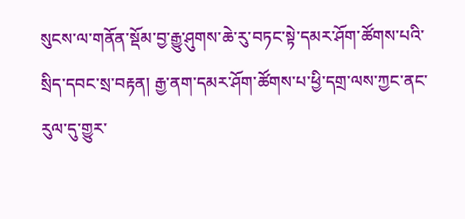སུངས་ལ་གནོན་སྡོམ་བྱ་རྒྱུ་ཤུགས་ཆེ་རུ་བཏང་སྟེ་དམར་ཤོག་ཚོགས་པའི་སྲིད་དབང་སྲ་བརྟན། རྒྱ་ནག་དམར་ཤོག་ཚོགས་པ་ཕྱི་དགྲ་ལས་ཀྱང་ནང་རུལ་དུ་གྱུར་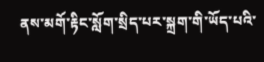ནས་མགོ་རྟིང་སློག་སྲིད་པར་སྐྲག་གི་ཡོད་པའི་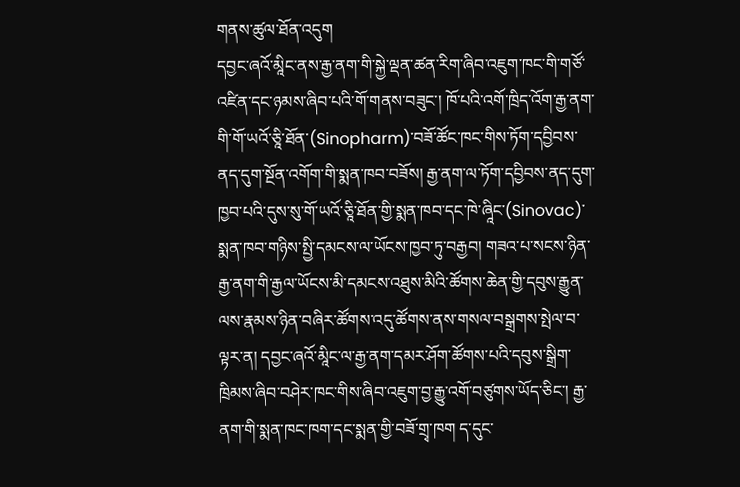གནས་ཚུལ་ཐོན་འདུག
དབྱང་ཞའོ་མཱིང་ནས་རྒྱ་ནག་གི་སྐྱེ་ལྡན་ཚན་རིག་ཞིབ་འཇུག་ཁང་གི་གཙོ་འཛིན་དང་ཉམས་ཞིབ་པའི་གོ་གནས་བཟུང་། ཁོ་པའི་འགོ་ཁྲིད་འོག་རྒྱ་ནག་གི་གོ་ཡའོ་ཅཱི་ཐོན་(Sinopharm)་བཟོ་ཚོང་ཁང་གིས་ཏོག་དབྱིབས་ནད་དུག་སྔོན་འགོག་གི་སྨན་ཁབ་བཟོས། རྒྱ་ནག་ལ་ཏོག་དབྱིབས་ནད་དུག་ཁྱབ་པའི་དུས་སུ་གོ་ཡའོ་ཅཱི་ཐོན་གྱི་སྨན་ཁབ་དང་ཁེ་ཞཱིང་(Sinovac)་སྨན་ཁབ་གཉིས་སྤྱི་དམངས་ལ་ཡོངས་ཁྱབ་ཏུ་བརྒྱབ། གཟའ་པ་སངས་ཉིན་རྒྱ་ནག་གི་རྒྱལ་ཡོངས་མི་དམངས་འཐུས་མིའི་ཚོགས་ཆེན་གྱི་དབུས་རྒྱུན་ལས་རྣམས་ཉིན་བཞིར་ཚོགས་འདུ་ཚོགས་ནས་གསལ་བསྒྲགས་སྤེལ་བ་ལྟར་ན། དབྱང་ཞའོ་མཱིང་ལ་རྒྱ་ནག་དམར་ཤོག་ཚོགས་པའི་དབུས་སྒྲིག་ཁྲིམས་ཞིབ་བཤེར་ཁང་གིས་ཞིབ་འཇུག་བྱ་རྒྱུ་འགོ་བཙུགས་ཡོད་ཅིང་། རྒྱ་ནག་གི་སྨན་ཁང་ཁག་དང་སྨན་གྱི་བཟོ་གྲྭ་ཁག ད་དུང་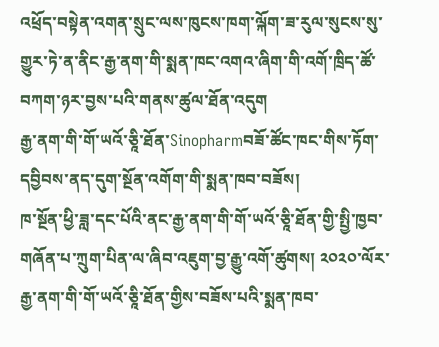འཕྲོད་བསྟེན་འགན་སྲུང་ལས་ཁུངས་ཁག་ལྐོག་ཟ་རུལ་སུངས་སུ་གྱུར་ཏེ་ན་ནིང་རྒྱ་ནག་གི་སྨན་ཁང་འགའ་ཞིག་གི་འགོ་ཁྲིད་ཚོ་བཀག་ཉར་བྱས་པའི་གནས་ཚུལ་ཐོན་འདུག
རྒྱ་ནག་གི་གོ་ཡའོ་ཅཱི་ཐོན་Sinopharmབཟོ་ཚོང་ཁང་གིས་ཏོག་དབྱིབས་ནད་དུག་སྔོན་འགོག་གི་སྨན་ཁབ་བཟོས།
ཁ་སྔོན་ཕྱི་ཟླ་དང་པོའི་ནང་རྒྱ་ནག་གི་གོ་ཡའོ་ཅཱི་ཐོན་གྱི་སྤྱི་ཁྱབ་གཞོན་པ་ཀྲུག་པིན་ལ་ཞིབ་འཇུག་བྱ་རྒྱུ་འགོ་ཚུགས། ༢༠༢༠་ལོར་རྒྱ་ནག་གི་གོ་ཡའོ་ཅཱི་ཐོན་གྱིས་བཟོས་པའི་སྨན་ཁབ་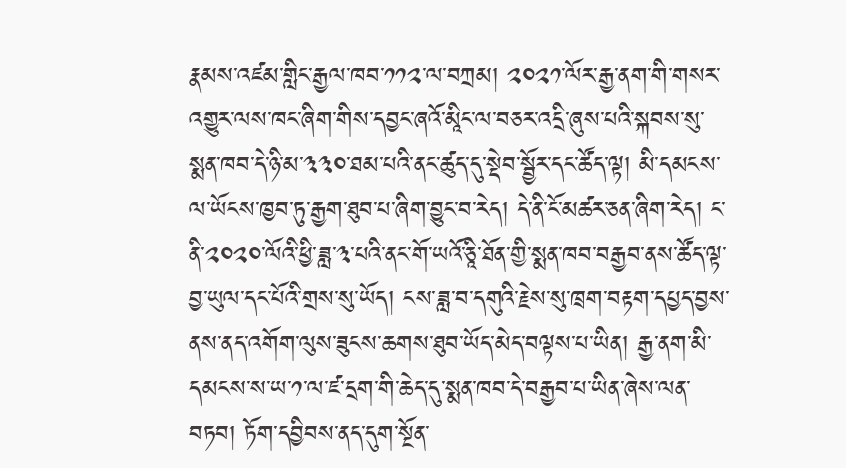རྣམས་འཛམ་གླིང་རྒྱལ་ཁབ་༡༡༢་ལ་བཀྲམ། ༢༠༢༡་ལོར་རྒྱ་ནག་གི་གསར་འགྱུར་ལས་ཁང་ཞིག་གིས་དབྱང་ཞའོ་མཱིང་ལ་བཅར་འདྲི་ཞུས་པའི་སྐབས་སུ་སྨན་ཁབ་དེ་ཉི་མ་༣༣༠་ཐམ་པའི་ནང་ཚུད་དུ་སྡེབ་སྦྱོར་དང་ཚོད་ལྟ། མི་དམངས་ལ་ཡོངས་ཁྱབ་ཏུ་རྒྱག་ཐུབ་པ་ཞིག་བྱུང་བ་རེད། དེ་ནི་ངོ་མཚར་ཅན་ཞིག་རེད། ང་ནི་༢༠༢༠་ལོའི་ཕྱི་ཟླ་༣་པའི་ནང་གོ་ཡའོ་ཅཱི་ཐོན་གྱི་སྨན་ཁབ་བརྒྱབ་ནས་ཚོད་ལྟ་བྱ་ཡུལ་དང་པོའི་གྲས་སུ་ཡོད། ངས་ཟླ་བ་དགུའི་རྗེས་སུ་ཁྲག་བརྟག་དཔྱད་བྱས་ནས་ནད་འགོག་ལུས་ཟུངས་ཆགས་ཐུབ་ཡོད་མེད་བལྟས་པ་ཡིན། རྒྱ་ནག་མི་དམངས་ས་ཡ་༡་ལ་ཛ་དྲག་གི་ཆེད་དུ་སྨན་ཁབ་དེ་བརྒྱབ་པ་ཡིན་ཞེས་ལན་བཏབ། ཏོག་དབྱིབས་ནད་དུག་སྔོན་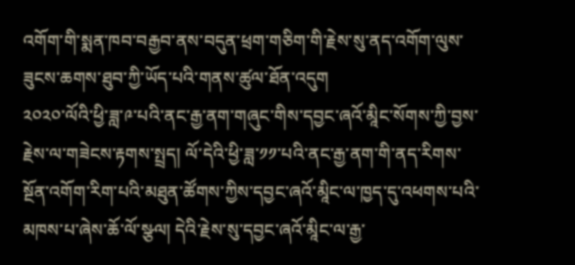འགོག་གི་སྨན་ཁབ་བརྒྱབ་ནས་བདུན་ཕྲག་གཅིག་གི་རྗེས་སུ་ནད་འགོག་ལུས་ཟུངས་ཆགས་ཐུབ་ཀྱི་ཡོད་པའི་གནས་ཚུལ་ཐོན་འདུག
༢༠༢༠་ལོའི་ཕྱི་ཟླ་༩་པའི་ནང་རྒྱ་ནག་གཞུང་གིས་དབྱང་ཞའོ་མཱིང་སོགས་ཀྱི་བྱས་རྗེས་ལ་གཟེངས་རྟགས་སྤྲད། ལོ་དེའི་ཕྱི་ཟླ་༡༡་པའི་ནང་རྒྱ་ནག་གི་ནད་རིགས་སྔོན་འགོག་རིག་པའི་མཐུན་ཚོགས་ཀྱིས་དབྱང་ཞའོ་མཱིང་ལ་ཁྱད་དུ་འཕགས་པའི་མཁས་པ་ཞེས་ཆོ་ལོ་སྩལ། དེའི་རྗེས་སུ་དབྱང་ཞའོ་མཱིང་ལ་རྒྱ་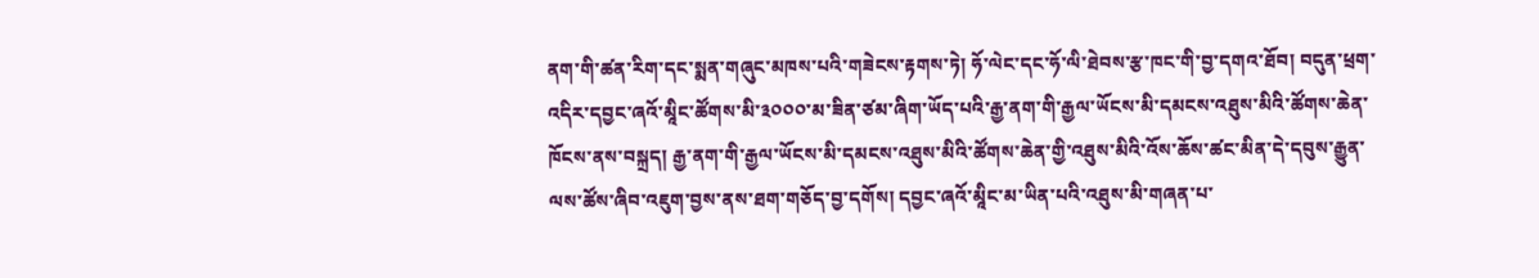ནག་གི་ཚན་རིག་དང་སྨན་གཞུང་མཁས་པའི་གཟེངས་རྟགས་ཏེ། ཧོ་ལེང་དང་ཧོ་ལི་ཐེབས་རྩ་ཁང་གི་བྱ་དགའ་ཐོབ། བདུན་ཕྲག་འདིར་དབྱང་ཞའོ་མཱིང་ཚོགས་མི་༣༠༠༠་མ་ཟིན་ཙམ་ཞིག་ཡོད་པའི་རྒྱ་ནག་གི་རྒྱལ་ཡོངས་མི་དམངས་འཐུས་མིའི་ཚོགས་ཆེན་ཁོངས་ནས་བསྐྲད། རྒྱ་ནག་གི་རྒྱལ་ཡོངས་མི་དམངས་འཐུས་མིའི་ཚོགས་ཆེན་གྱི་འཐུས་མིའི་འོས་ཆོས་ཚང་མིན་དེ་དབུས་རྒྱུན་ལས་ཚོས་ཞིབ་འཇུག་བྱས་ནས་ཐག་གཅོད་བྱ་དགོས། དབྱང་ཞའོ་མཱིང་མ་ཡིན་པའི་འཐུས་མི་གཞན་པ་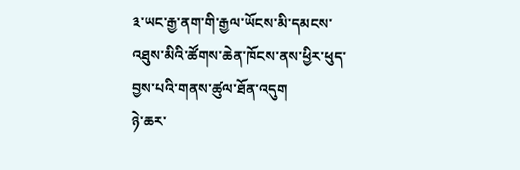༣་ཡང་རྒྱ་ནག་གི་རྒྱལ་ཡོངས་མི་དམངས་འཐུས་མིའི་ཚོགས་ཆེན་ཁོངས་ནས་ཕྱིར་ཕུད་བྱས་པའི་གནས་ཚུལ་ཐོན་འདུག
ཉེ་ཆར་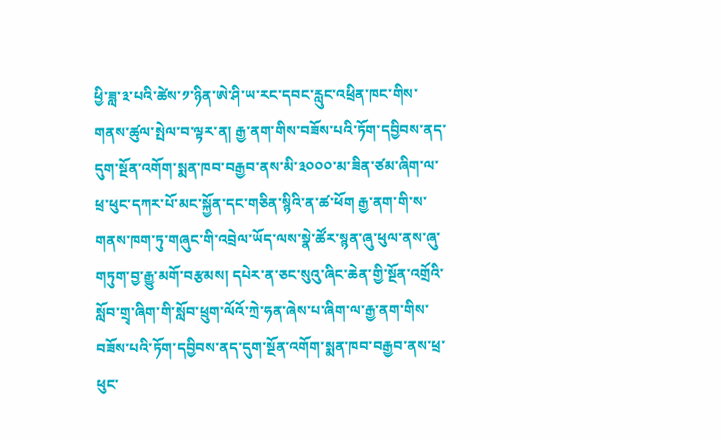ཕྱི་ཟླ་༣་པའི་ཚེས་༡་ཉིན་ཨེ་ཤི་ཡ་རང་དབང་རླུང་འཕྲིན་ཁང་གིས་གནས་ཚུལ་སྤེལ་བ་ལྟར་ན། རྒྱ་ནག་གིས་བཟོས་པའི་ཏོག་དབྱིབས་ནད་དུག་སྔོན་འགོག་སྨན་ཁབ་བརྒྱབ་ནས་མི་༣༠༠༠་མ་ཟིན་ཙམ་ཞིག་ལ་ཕྲ་ཕུང་དཀར་པོ་མང་སྐྱོན་དང་གཅིན་སྙིའི་ན་ཚ་ཕོག རྒྱ་ནག་གི་ས་གནས་ཁག་ཏུ་གཞུང་གི་འབྲེལ་ཡོད་ལས་སྣེ་ཚོར་སྙན་ཞུ་ཕུལ་ནས་ཞུ་གཏུག་བྱ་རྒྱུ་མགོ་བརྩམས། དཔེར་ན་ཅང་སུའུ་ཞིང་ཆེན་གྱི་སྔོན་འགྲོའི་སློབ་གྲྭ་ཞིག་གི་སློབ་ཕྲུག་ལོའོ་ཀྲེ་ཧན་ཞེས་པ་ཞིག་ལ་རྒྱ་ནག་གིས་བཟོས་པའི་ཏོག་དབྱིབས་ནད་དུག་སྔོན་འགོག་སྨན་ཁབ་བརྒྱབ་ནས་ཕྲ་ཕུང་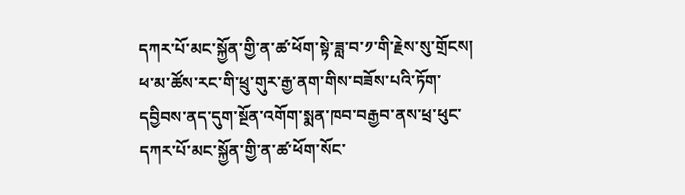དཀར་པོ་མང་སྐྱོན་གྱི་ན་ཚ་ཕོག་སྟེ་ཟླ་བ་༡་གི་རྗེས་སུ་གྲོངས། ཕ་མ་ཚོས་རང་གི་ཕྲུ་གུར་རྒྱ་ནག་གིས་བཟོས་པའི་ཏོག་དབྱིབས་ནད་དུག་སྔོན་འགོག་སྨན་ཁབ་བརྒྱབ་ནས་ཕྲ་ཕུང་དཀར་པོ་མང་སྐྱོན་གྱི་ན་ཚ་ཕོག་སོང་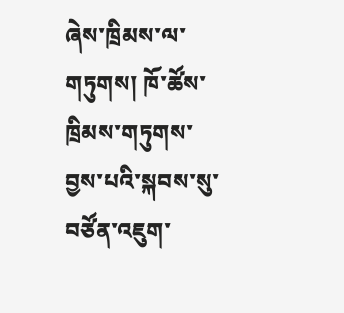ཞེས་ཁྲིམས་ལ་གཏུགས། ཁོ་ཚོས་ཁྲིམས་གཏུགས་བྱས་པའི་སྐབས་སུ་བཙོན་འཇུག་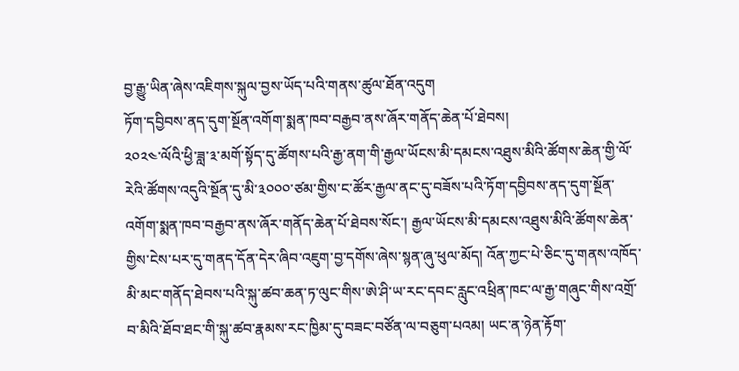བྱ་རྒྱུ་ཡིན་ཞེས་འཇིགས་སྐུལ་བྱས་ཡོད་པའི་གནས་ཚུལ་ཐོན་འདུག
ཏོག་དབྱིབས་ནད་དུག་སྔོན་འགོག་སྨན་ཁབ་བརྒྱབ་ནས་ཞོར་གནོད་ཆེན་པོ་ཐེབས།
༢༠༢༤་ལོའི་ཕྱི་ཟླ་༣་མགོ་སྟོད་དུ་ཚོགས་པའི་རྒྱ་ནག་གི་རྒྱལ་ཡོངས་མི་དམངས་འཐུས་མིའི་ཚོགས་ཆེན་གྱི་ལོ་རེའི་ཚོགས་འདུའི་སྔོན་དུ་མི་༣༠༠༠་ཙམ་གྱིས་ང་ཚོར་རྒྱལ་ནང་དུ་བཟོས་པའི་ཏོག་དབྱིབས་ནད་དུག་སྔོན་འགོག་སྨན་ཁབ་བརྒྱབ་ནས་ཞོར་གནོད་ཆེན་པོ་ཐེབས་སོང་། རྒྱལ་ཡོངས་མི་དམངས་འཐུས་མིའི་ཚོགས་ཆེན་གྱིས་ངེས་པར་དུ་གནད་དོན་དེར་ཞིབ་འཇུག་བྱ་དགོས་ཞེས་སྙན་ཞུ་ཕུལ་མོད། འོན་ཀྱང་པེ་ཅིང་དུ་གནས་འཁོད་མི་མང་གནོད་ཐེབས་པའི་སྐུ་ཚབ་ཆན་ཏ་ལུང་གིས་ཨེ་ཤི་ཡ་རང་དབང་རླུང་འཕྲིན་ཁང་ལ་རྒྱ་གཞུང་གིས་འགྲོ་བ་མིའི་ཐོབ་ཐང་གི་སྐུ་ཚབ་རྣམས་རང་ཁྱིམ་དུ་བཟང་བཙོན་ལ་བཅུག་པའམ། ཡང་ན་ཉེན་རྟོག་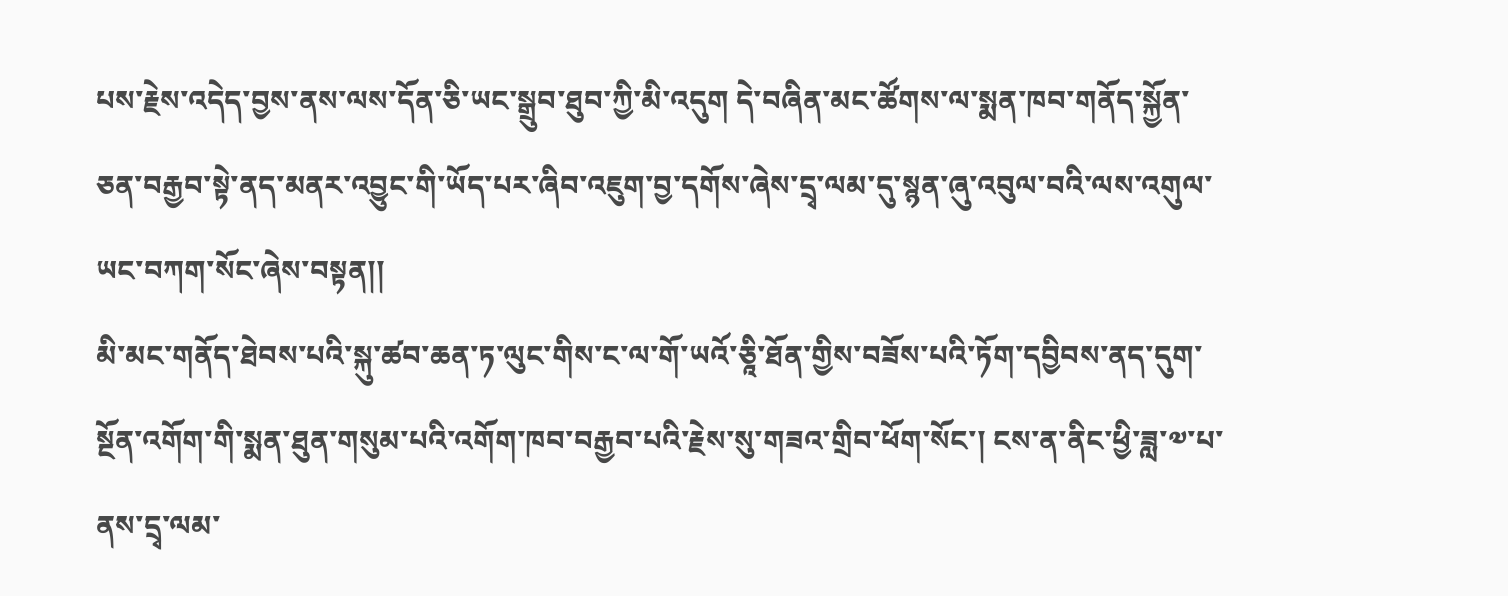པས་རྗེས་འདེད་བྱས་ནས་ལས་དོན་ཅི་ཡང་སྒྲུབ་ཐུབ་ཀྱི་མི་འདུག དེ་བཞིན་མང་ཚོགས་ལ་སྨན་ཁབ་གནོད་སྐྱོན་ཅན་བརྒྱབ་སྟེ་ནད་མནར་འབྱུང་གི་ཡོད་པར་ཞིབ་འཇུག་བྱ་དགོས་ཞེས་དྲྭ་ལམ་དུ་སྙན་ཞུ་འབུལ་བའི་ལས་འགུལ་ཡང་བཀག་སོང་ཞེས་བསྟན།།
མི་མང་གནོད་ཐེབས་པའི་སྐུ་ཚབ་ཆན་ཏ་ལུང་གིས་ང་ལ་གོ་ཡའོ་ཅཱི་ཐོན་གྱིས་བཟོས་པའི་ཏོག་དབྱིབས་ནད་དུག་སྔོན་འགོག་གི་སྨན་ཐུན་གསུམ་པའི་འགོག་ཁབ་བརྒྱབ་པའི་རྗེས་སུ་གཟའ་གྲིབ་ཕོག་སོང་། ངས་ན་ནིང་ཕྱི་ཟླ་༧་པ་ནས་དྲྭ་ལམ་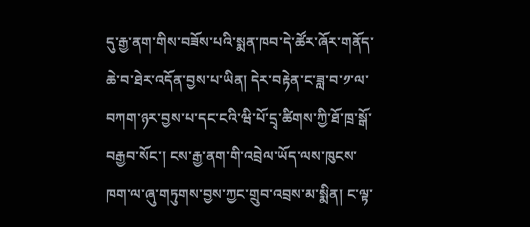དུ་རྒྱ་ནག་གིས་བཟོས་པའི་སྨན་ཁབ་དེ་ཚོར་ཞོར་གནོད་ཆེ་བ་ཐེར་འདོན་བྱས་པ་ཡིན། དེར་བརྟེན་ང་ཟླ་བ་༡་ལ་བཀག་ཉར་བྱས་པ་དང་ངའི་ཝི་པོ་དྲྭ་ཚིགས་ཀྱི་ཐོ་ཁྲ་སྒོ་བརྒྱབ་སོང་། ངས་རྒྱ་ནག་གི་འབྲེལ་ཡོད་ལས་ཁུངས་ཁག་ལ་ཞུ་གཏུགས་བྱས་ཀྱང་གྲུབ་འབྲས་མ་སྨིན། ང་ལྟ་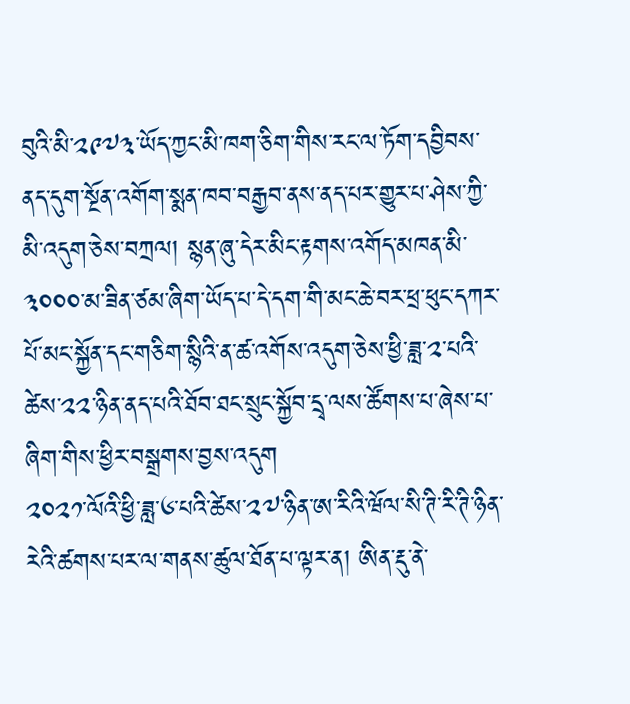བུའི་མི་༢༩༧༣་ཡོད་ཀྱང་མི་ཁག་ཅིག་གིས་རང་ལ་ཏོག་དབྱིབས་ནད་དུག་སྔོན་འགོག་སྨན་ཁབ་བརྒྱབ་ནས་ནད་པར་གྱུར་པ་ཤེས་ཀྱི་མི་འདུག་ཅེས་བཀྲལ། སྙན་ཞུ་དེར་མིང་རྟགས་འགོད་མཁན་མི་༣༠༠༠་མ་ཟིན་ཙམ་ཞིག་ཡོད་པ་དེ་དག་གི་མང་ཆེ་བར་ཕྲ་ཕུང་དཀར་པོ་མང་སྐྱོན་དང་གཅིག་སྙིའི་ན་ཚ་འགོས་འདུག་ཅེས་ཕྱི་ཟླ་༢་པའི་ཚེས་༢༢་ཉིན་ནད་པའི་ཐོབ་ཐང་སྲུང་སྐྱོབ་དྲྭ་ལས་ཚོགས་པ་ཞེས་པ་ཞིག་གིས་ཕྱིར་བསྒྲགས་བྱས་འདུག
༢༠༢༡་ལོའི་ཕྱི་ཟླ་༦་པའི་ཚེས་༢༧་ཉིན་ཨ་རིའི་ཝོལ་སི་ཊི་རི་ཊི་ཉིན་རེའི་ཚགས་པར་ལ་གནས་ཚུལ་ཐོན་པ་ལྟར་ན། ཨིན་རྡུ་ནེ་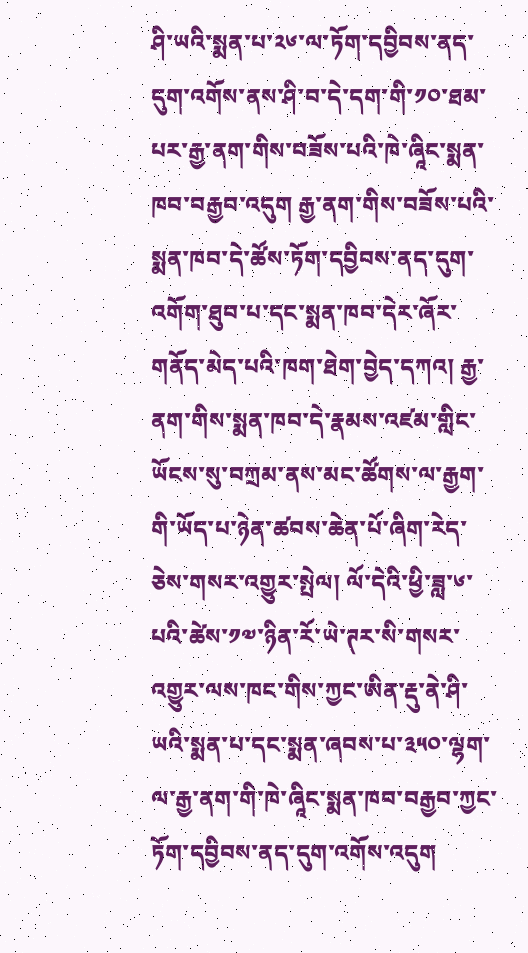ཤི་ཡའི་སྨན་པ་༢༦་ལ་ཏོག་དབྱིབས་ནད་དུག་འགོས་ནས་ཤི་བ་དེ་དག་གི་༡༠་ཐམ་པར་རྒྱ་ནག་གིས་བཟོས་པའི་ཁེ་ཞཱིང་སྨན་ཁབ་བརྒྱབ་འདུག རྒྱ་ནག་གིས་བཟོས་པའི་སྨན་ཁབ་དེ་ཚོས་ཏོག་དབྱིབས་ནད་དུག་འགོག་ཐུབ་པ་དང་སྨན་ཁབ་དེར་ཞོར་གནོད་མེད་པའི་ཁག་ཐེག་བྱེད་དཀའ། རྒྱ་ནག་གིས་སྨན་ཁབ་དེ་རྣམས་འཛམ་གླིང་ཡོངས་སུ་བཀྲམ་ནས་མང་ཚོགས་ལ་རྒྱག་གི་ཡོད་པ་ཉེན་ཚབས་ཆེན་པོ་ཞིག་རེད་ཅེས་གསར་འགྱུར་སྤེལ། ལོ་དེའི་ཕྱི་ཟླ་༦་པའི་ཚེས་༡༧་ཉིན་རོ་ཡེ་ཊར་སི་གསར་འགྱུར་ལས་ཁང་གིས་ཀྱང་ཨིན་རྡུ་ནེ་ཤི་ཡའི་སྨན་པ་དང་སྨན་ཞབས་པ་༣༥༠་ལྷག་ལ་རྒྱ་ནག་གི་ཁེ་ཞཱིང་སྨན་ཁབ་བརྒྱབ་ཀྱང་ཏོག་དབྱིབས་ནད་དུག་འགོས་འདུག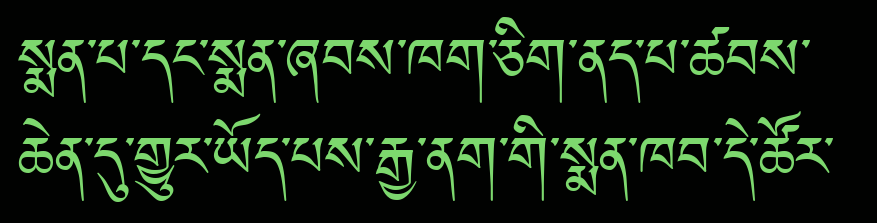སྨན་པ་དང་སྨན་ཞབས་ཁག་ཅིག་ནད་པ་ཚབས་ཆེན་དུ་གྱུར་ཡོད་པས་རྒྱ་ནག་གི་སྨན་ཁབ་དེ་ཚོར་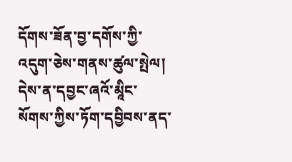དོགས་ཟོན་བྱ་དགོས་ཀྱི་འདུག་ཅེས་གནས་ཚུལ་སྤེལ། དེས་ན་དབྱང་ཞའོ་མཱིང་སོགས་ཀྱིས་ཏོག་དབྱིབས་ནད་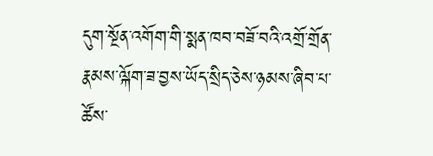དུག་སྔོན་འགོག་གི་སྨན་ཁབ་བཟོ་བའི་འགྲོ་གྲོན་རྣམས་ལྐོག་ཟ་བྱས་ཡོད་སྲིད་ཅེས་ཉམས་ཞིབ་པ་ཚོས་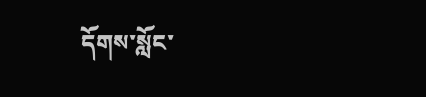དོགས་སློང་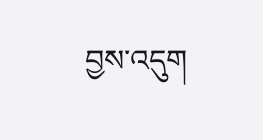བྱས་འདུག